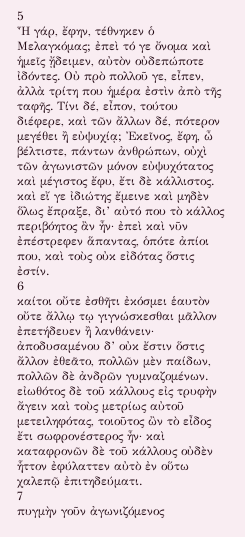5
Ἦ γάρ, ἔφην, τέθνηκεν ὁ Μελαγκόμας; ἐπεὶ τό γε ὄνομα καὶ ἡμεῖς ᾔδειμεν, αὐτὸν οὐδεπώποτε ἰδόντες. Οὐ πρὸ πολλοῦ γε, εἶπεν, ἀλλὰ τρίτη που ἡμέρα ἐστὶν ἀπὸ τῆς ταφῆς. Τίνι δέ, εἶπον, τούτου διέφερε, καὶ τῶν ἄλλων δέ, πότερον μεγέθει ἢ εὐψυχίᾳ; Ἐκεῖνος, ἔφη, ὦ βέλτιστε, πάντων ἀνθρώπων, οὐχὶ τῶν ἀγωνιστῶν μόνον εὐψυχότατος καὶ μέγιστος ἔφυ, ἔτι δὲ κάλλιστος. καὶ εἴ γε ἰδιώτης ἔμεινε καὶ μηδὲν ὅλως ἔπραξε, δι’ αὐτό που τὸ κάλλος περιβόητος ἂν ἦν· ἐπεὶ καὶ νῦν ἐπέστρεφεν ἅπαντας, ὁπότε ἀπίοι που, καὶ τοὺς οὐκ εἰδότας ὅστις ἐστίν.
6
καίτοι οὔτε ἐσθῆτι ἐκόσμει ἑαυτὸν οὔτε ἄλλῳ τῳ γιγνώσκεσθαι μᾶλλον ἐπετήδευεν ἢ λανθάνειν· ἀποδυσαμένου δ’ οὐκ ἔστιν ὅστις ἄλλον ἐθεᾶτο, πολλῶν μὲν παίδων, πολλῶν δὲ ἀνδρῶν γυμναζομένων. εἰωθότος δὲ τοῦ κάλλους εἰς τρυφὴν ἄγειν καὶ τοὺς μετρίως αὐτοῦ μετειληφότας, τοιοῦτος ὢν τὸ εἶδος ἔτι σωφρονέστερος ἦν· καὶ καταφρονῶν δὲ τοῦ κάλλους οὐδὲν ἧττον ἐφύλαττεν αὐτὸ ἐν οὕτω χαλεπῷ ἐπιτηδεύματι.
7
πυγμὴν γοῦν ἀγωνιζόμενος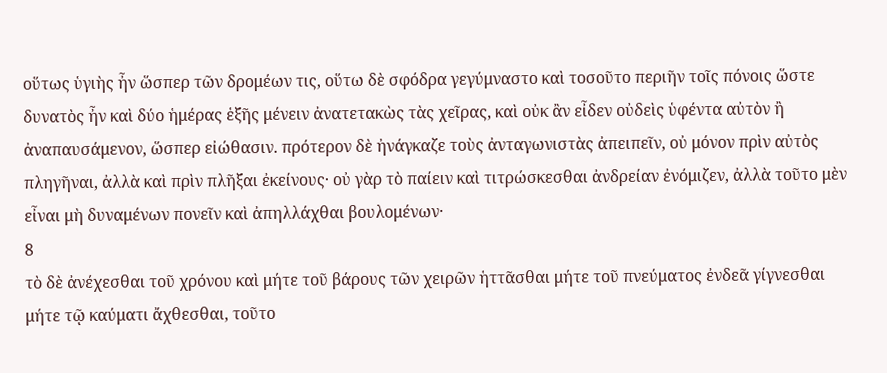οὕτως ὑγιὴς ἦν ὥσπερ τῶν δρομέων τις, οὕτω δὲ σφόδρα γεγύμναστο καὶ τοσοῦτο περιῆν τοῖς πόνοις ὥστε δυνατὸς ἦν καὶ δύο ἡμέρας ἑξῆς μένειν ἀνατετακὼς τὰς χεῖρας, καὶ οὐκ ἂν εἶδεν οὐδεὶς ὑφέντα αὐτὸν ἢ ἀναπαυσάμενον, ὥσπερ εἰώθασιν. πρότερον δὲ ἠνάγκαζε τοὺς ἀνταγωνιστὰς ἀπειπεῖν, οὐ μόνον πρὶν αὐτὸς πληγῆναι, ἀλλὰ καὶ πρὶν πλῆξαι ἐκείνους· οὐ γὰρ τὸ παίειν καὶ τιτρώσκεσθαι ἀνδρείαν ἐνόμιζεν, ἀλλὰ τοῦτο μὲν εἶναι μὴ δυναμένων πονεῖν καὶ ἀπηλλάχθαι βουλομένων·
8
τὸ δὲ ἀνέχεσθαι τοῦ χρόνου καὶ μήτε τοῦ βάρους τῶν χειρῶν ἡττᾶσθαι μήτε τοῦ πνεύματος ἐνδεᾶ γίγνεσθαι μήτε τῷ καύματι ἄχθεσθαι, τοῦτο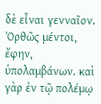δὲ εἶναι γενναῖον. Ὀρθῶς μέντοι, ἔφην, ὑπολαμβάνων. καὶ γὰρ ἐν τῷ πολέμῳ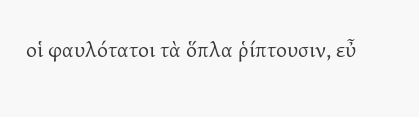οἱ φαυλότατοι τὰ ὅπλα ῥίπτουσιν, εὖ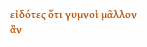εἰδότες ὅτι γυμνοὶ μᾶλλον ἂν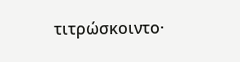τιτρώσκοιντο·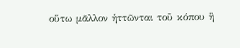οὕτω μᾶλλον ἡττῶνται τοῦ κόπου ἢ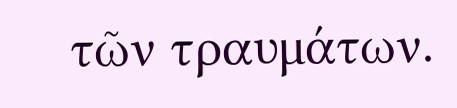τῶν τραυμάτων.